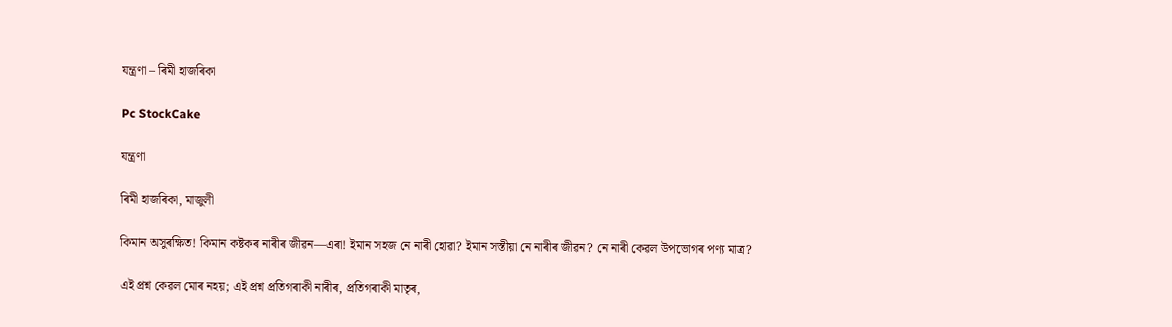যন্ত্ৰণা – ৰিমী হাজৰিকা

Pc StockCake

যন্ত্ৰণা

ৰিমী হাজৰিকা, মাজুলী

কিমান অসুৰক্ষিত! কিমান কষ্টকৰ নাৰীৰ জীৱন—এৰা! ইমান সহজ নে নাৰী হোৱা? ইমান সস্তীয়া নে নাৰীৰ জীৱন? নে নাৰী কেৱল উপভোগৰ পণ্য মাত্ৰ?

এই প্ৰশ্ন কেৱল মোৰ নহয়; এই প্ৰশ্ন প্ৰতিগৰাকী নাৰীৰ, প্ৰতিগৰাকী মাতৃৰ,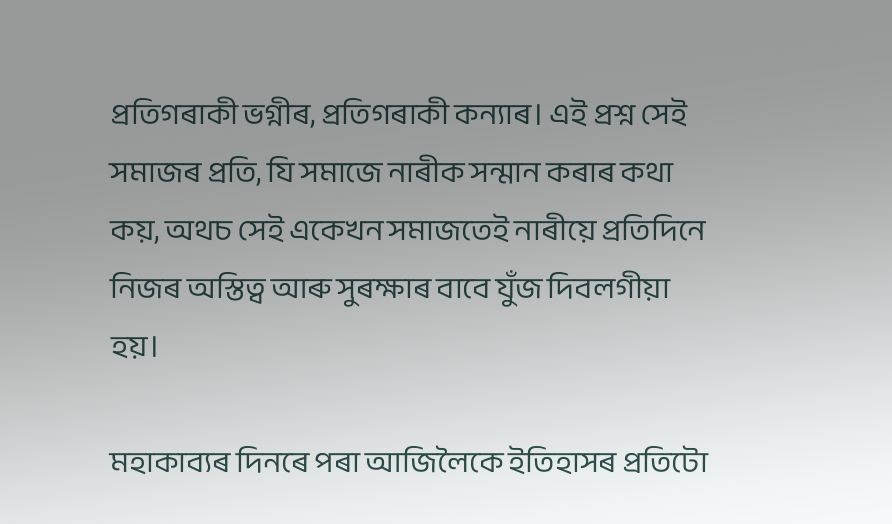প্ৰতিগৰাকী ভগ্নীৰ, প্ৰতিগৰাকী কন্যাৰ। এই প্ৰশ্ন সেই সমাজৰ প্ৰতি, যি সমাজে নাৰীক সন্মান কৰাৰ কথা কয়, অথচ সেই একেখন সমাজতেই নাৰীয়ে প্ৰতিদিনে নিজৰ অস্তিত্ব আৰু সুৰক্ষাৰ বাবে যুঁজ দিবলগীয়া হয়।

মহাকাব্যৰ দিনৰে পৰা আজিলৈকে ইতিহাসৰ প্ৰতিটো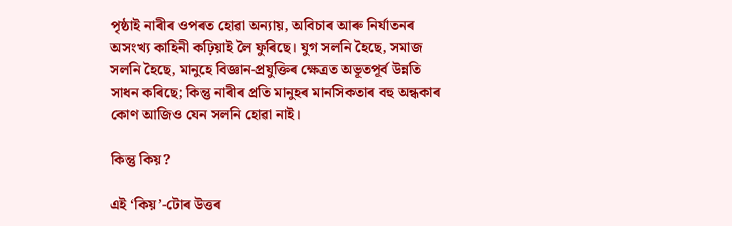পৃষ্ঠাই নাৰীৰ ওপৰত হোৱা অন্যায়, অবিচাৰ আৰু নিৰ্যাতনৰ অসংখ্য কাহিনী কঢ়িয়াই লৈ ফুৰিছে। যুগ সলনি হৈছে, সমাজ সলনি হৈছে, মানুহে বিজ্ঞান-প্ৰযুক্তিৰ ক্ষেত্ৰত অভূতপূৰ্ব উন্নতি সাধন কৰিছে; কিন্তু নাৰীৰ প্ৰতি মানুহৰ মানসিকতাৰ বহু অন্ধকাৰ কোণ আজিও যেন সলনি হোৱা নাই।

কিন্তু কিয়?

এই ‘কিয়’-টোৰ উত্তৰ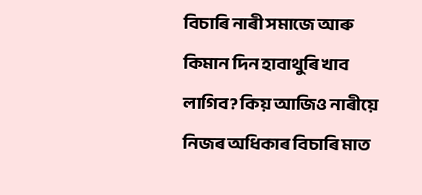বিচাৰি নাৰী সমাজে আৰু কিমান দিন হাবাথুৰি খাব লাগিব? কিয় আজিও নাৰীয়ে নিজৰ অধিকাৰ বিচাৰি মাত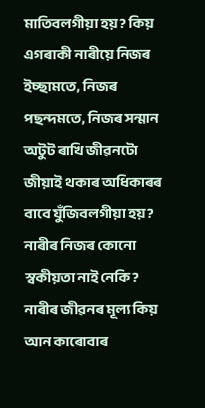মাতিবলগীয়া হয়? কিয় এগৰাকী নাৰীয়ে নিজৰ ইচ্ছামতে, নিজৰ পছন্দমতে, নিজৰ সন্মান অটুট ৰাখি জীৱনটো জীয়াই থকাৰ অধিকাৰৰ বাবে যুঁজিবলগীয়া হয়? নাৰীৰ নিজৰ কোনো স্বকীয়তা নাই নেকি? নাৰীৰ জীৱনৰ মূল্য কিয় আন কাৰোবাৰ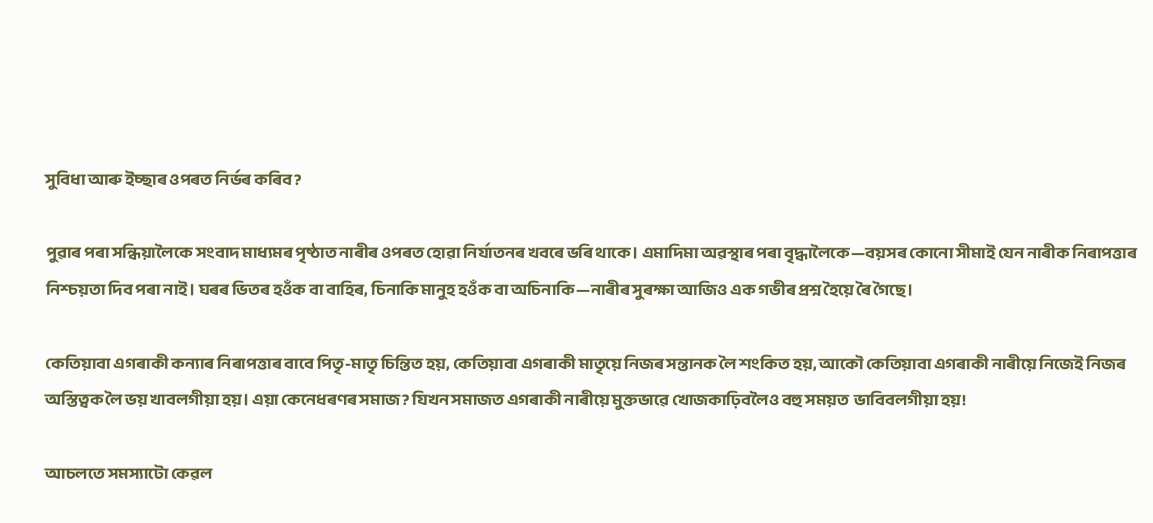সুবিধা আৰু ইচ্ছাৰ ওপৰত নিৰ্ভৰ কৰিব?

পুৱাৰ পৰা সন্ধিয়ালৈকে সংবাদ মাধ্যমৰ পৃষ্ঠাত নাৰীৰ ওপৰত হোৱা নিৰ্যাতনৰ খবৰে ভৰি থাকে। এমাদিমা অৱস্থাৰ পৰা বৃদ্ধালৈকে—বয়সৰ কোনো সীমাই যেন নাৰীক নিৰাপত্তাৰ নিশ্চয়তা দিব পৰা নাই। ঘৰৰ ভিতৰ হওঁক বা বাহিৰ, চিনাকি মানুহ হওঁক বা অচিনাকি—নাৰীৰ সুৰক্ষা আজিও এক গভীৰ প্ৰশ্ন হৈয়ে ৰৈ গৈছে।

কেতিয়াবা এগৰাকী কন্যাৰ নিৰাপত্তাৰ বাবে পিতৃ-মাতৃ চিন্তিত হয়, কেতিয়াবা এগৰাকী মাতৃয়ে নিজৰ সন্তানক লৈ শংকিত হয়, আকৌ কেতিয়াবা এগৰাকী নাৰীয়ে নিজেই নিজৰ অস্তিত্বক লৈ ভয় খাবলগীয়া হয়। এয়া কেনেধৰণৰ সমাজ? যিখন সমাজত এগৰাকী নাৰীয়ে মুক্তভাৱে খোজকাঢ়িবলৈও বহু সময়ত  ভাবিবলগীয়া হয়!

আচলতে সমস্যাটো কেৱল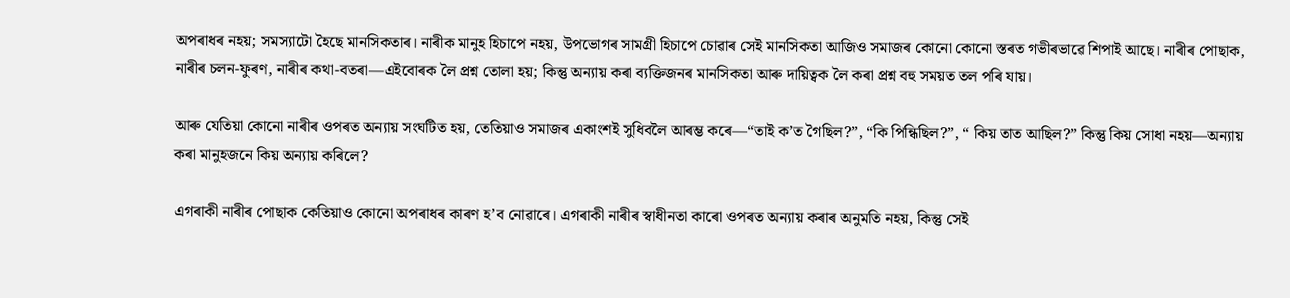অপৰাধৰ নহয়; সমস্যাটো হৈছে মানসিকতাৰ। নাৰীক মানুহ হিচাপে নহয়, উপভোগৰ সামগ্ৰী হিচাপে চোৱাৰ সেই মানসিকতা আজিও সমাজৰ কোনো কোনো স্তৰত গভীৰভাৱে শিপাই আছে। নাৰীৰ পোছাক, নাৰীৰ চলন-ফুৰণ, নাৰীৰ কথা-বতৰা—এইবোৰক লৈ প্ৰশ্ন তোলা হয়; কিন্তু অন্যায় কৰা ব্যক্তিজনৰ মানসিকতা আৰু দায়িত্বক লৈ কৰা প্ৰশ্ন বহু সময়ত তল পৰি যায়।

আৰু যেতিয়া কোনো নাৰীৰ ওপৰত অন্যায় সংঘটিত হয়, তেতিয়াও সমাজৰ একাংশই সুধিবলৈ আৰম্ভ কৰে—“তাই ক’ত গৈছিল?”, “কি পিন্ধিছিল?”, “ কিয় তাত আছিল?” কিন্তু কিয় সোধা নহয়—অন্যায় কৰা মানুহজনে কিয় অন্যায় কৰিলে?

এগৰাকী নাৰীৰ পোছাক কেতিয়াও কোনো অপৰাধৰ কাৰণ হ’ব নোৱাৰে। এগৰাকী নাৰীৰ স্বাধীনতা কাৰো ওপৰত অন্যায় কৰাৰ অনুমতি নহয়, কিন্তু সেই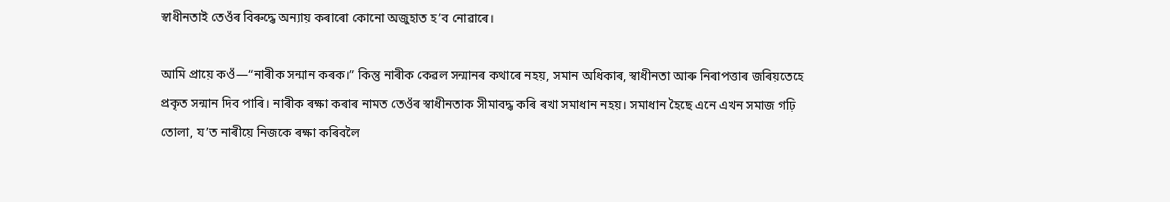স্বাধীনতাই তেওঁৰ বিৰুদ্ধে অন্যায় কৰাৰো কোনো অজুহাত হ’ব নোৱাৰে।

আমি প্ৰায়ে কওঁ—“নাৰীক সন্মান কৰক।” কিন্তু নাৰীক কেৱল সন্মানৰ কথাৰে নহয়, সমান অধিকাৰ, স্বাধীনতা আৰু নিৰাপত্তাৰ জৰিয়তেহে প্ৰকৃত সন্মান দিব পাৰি। নাৰীক ৰক্ষা কৰাৰ নামত তেওঁৰ স্বাধীনতাক সীমাবদ্ধ কৰি ৰখা সমাধান নহয়। সমাধান হৈছে এনে এখন সমাজ গঢ়ি তোলা, য’ত নাৰীয়ে নিজকে ৰক্ষা কৰিবলৈ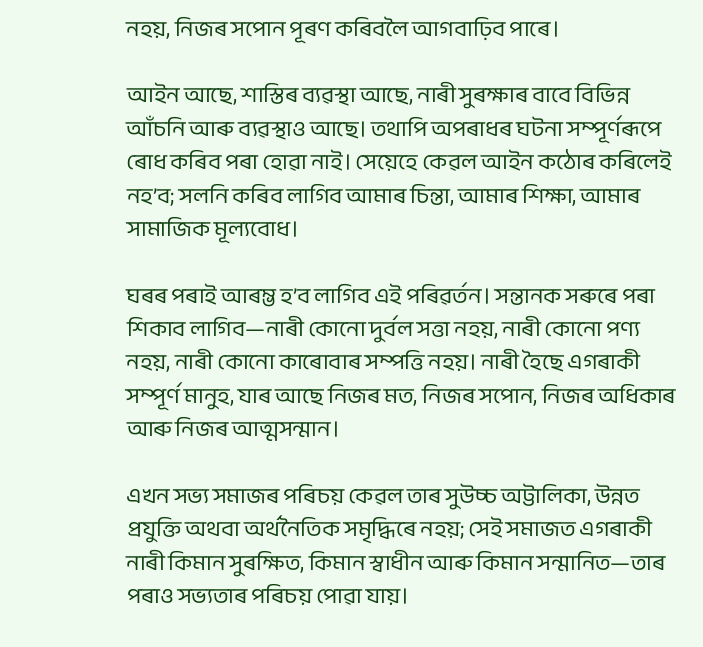নহয়, নিজৰ সপোন পূৰণ কৰিবলৈ আগবাঢ়িব পাৰে।

আইন আছে, শাস্তিৰ ব্যৱস্থা আছে, নাৰী সুৰক্ষাৰ বাবে বিভিন্ন আঁচনি আৰু ব্যৱস্থাও আছে। তথাপি অপৰাধৰ ঘটনা সম্পূৰ্ণৰূপে ৰোধ কৰিব পৰা হোৱা নাই। সেয়েহে কেৱল আইন কঠোৰ কৰিলেই নহ’ব; সলনি কৰিব লাগিব আমাৰ চিন্তা, আমাৰ শিক্ষা, আমাৰ সামাজিক মূল্যবোধ।

ঘৰৰ পৰাই আৰম্ভ হ’ব লাগিব এই পৰিৱৰ্তন। সন্তানক সৰুৰে পৰা শিকাব লাগিব—নাৰী কোনো দুৰ্বল সত্তা নহয়, নাৰী কোনো পণ্য নহয়, নাৰী কোনো কাৰোবাৰ সম্পত্তি নহয়। নাৰী হৈছে এগৰাকী সম্পূৰ্ণ মানুহ, যাৰ আছে নিজৰ মত, নিজৰ সপোন, নিজৰ অধিকাৰ আৰু নিজৰ আত্মসন্মান।

এখন সভ্য সমাজৰ পৰিচয় কেৱল তাৰ সুউচ্চ অট্টালিকা, উন্নত প্ৰযুক্তি অথবা অৰ্থনৈতিক সমৃদ্ধিৰে নহয়; সেই সমাজত এগৰাকী নাৰী কিমান সুৰক্ষিত, কিমান স্বাধীন আৰু কিমান সন্মানিত—তাৰ পৰাও সভ্যতাৰ পৰিচয় পোৱা যায়।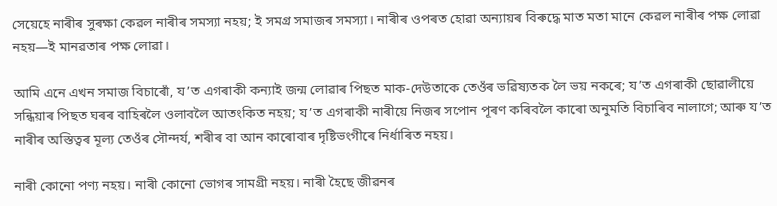সেয়েহে নাৰীৰ সুৰক্ষা কেৱল নাৰীৰ সমস্যা নহয়; ই সমগ্ৰ সমাজৰ সমস্যা। নাৰীৰ ওপৰত হোৱা অন্যায়ৰ বিৰুদ্ধে মাত মতা মানে কেৱল নাৰীৰ পক্ষ লোৱা নহয়—ই মানৱতাৰ পক্ষ লোৱা।

আমি এনে এখন সমাজ বিচাৰোঁ, য’ত এগৰাকী কন্যাই জন্ম লোৱাৰ পিছত মাক-দেউতাকে তেওঁৰ ভৱিষ্যতক লৈ ভয় নকৰে; য’ত এগৰাকী ছোৱালীয়ে সন্ধিয়াৰ পিছত ঘৰৰ বাহিৰলৈ ওলাবলৈ আতংকিত নহয়; য’ত এগৰাকী নাৰীয়ে নিজৰ সপোন পূৰণ কৰিবলৈ কাৰো অনুমতি বিচাৰিব নালাগে; আৰু য’ত নাৰীৰ অস্তিত্বৰ মূল্য তেওঁৰ সৌন্দৰ্য, শৰীৰ বা আন কাৰোবাৰ দৃষ্টিভংগীৰে নিৰ্ধাৰিত নহয়।

নাৰী কোনো পণ্য নহয়। নাৰী কোনো ভোগৰ সামগ্ৰী নহয়। নাৰী হৈছে জীৱনৰ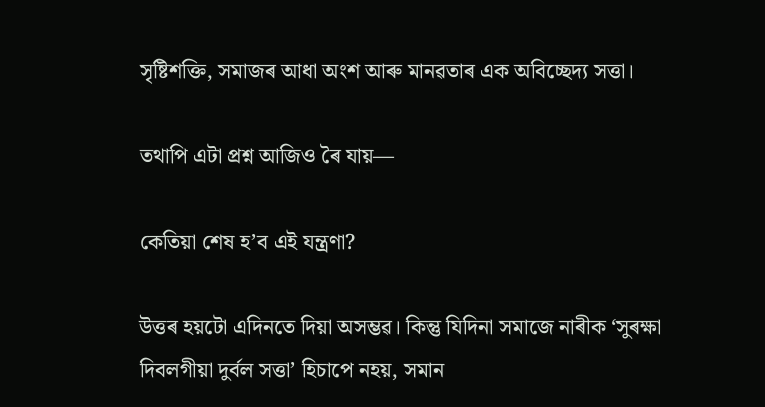সৃষ্টিশক্তি, সমাজৰ আধা অংশ আৰু মানৱতাৰ এক অবিচ্ছেদ্য সত্তা।

তথাপি এটা প্ৰশ্ন আজিও ৰৈ যায়—

কেতিয়া শেষ হ’ব এই যন্ত্ৰণা?

উত্তৰ হয়টো এদিনতে দিয়া অসম্ভৱ। কিন্তু যিদিনা সমাজে নাৰীক ‘সুৰক্ষা দিবলগীয়া দুৰ্বল সত্তা’ হিচাপে নহয়, সমান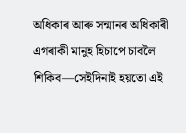অধিকাৰ আৰু সন্মানৰ অধিকাৰী এগৰাকী মানুহ হিচাপে চাবলৈ শিকিব—সেইদিনাই হয়তো এই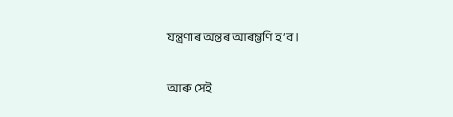যন্ত্ৰণাৰ অন্তৰ আৰম্ভণি হ’ব।

আৰু সেই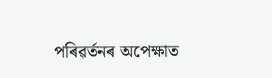পৰিৱৰ্তনৰ অপেক্ষাত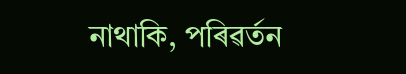নাথাকি, পৰিৱৰ্তন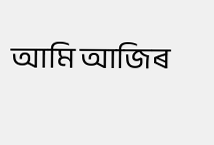আমি আজিৰ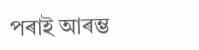পৰাই আৰম্ভ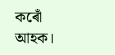কৰোঁ আহক।